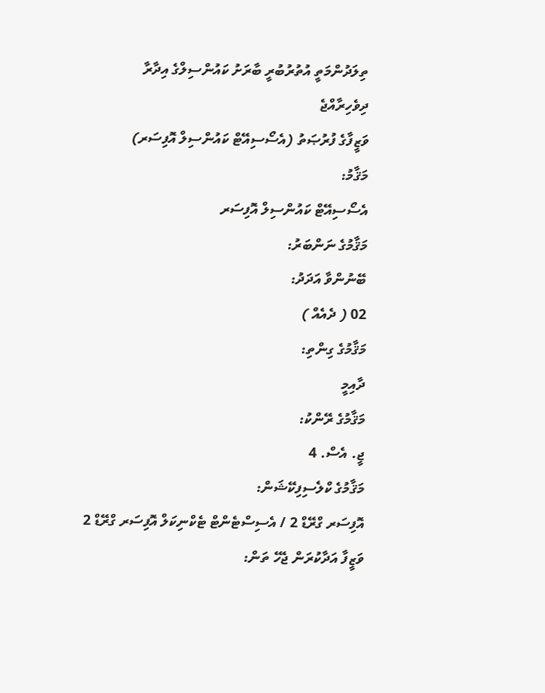ތިލަދުންމަތީ އުތުރުބުރީ ބާރަށު ކައުންސިލްގެ އިދާރާ
ދިވެހިރާއްޖެ
ވަޒީފާގެ ފުރުޞަތު (އެސޯސިއޭޓް ކައުންސިލް އޮފިސަރ)
މަޤާމު:
އެސޯސިއޭޓް ކައުންސިލް އޮފިސަރ
މަޤާމުގެ ނަންބަރު:
ބޭނުންވާ އަދަދު:
02 ( ދެއެއް )
މަޤާމުގެ ގިންތި:
ދާއިމީ
މަޤާމުގެ ރޭންކު:
ޖީ. އެސް. 4
މަޤާމުގެ ކްލެސިފިކޭޝަން:
އޮފިސަރ ގްރޭޑް 2 / އެސިސްޓެންޓް ޓެކްނިކަލް އޮފިސަރ ގްރޭޑް 2
ވަޒީފާ އަދާކުރަން ޖެހޭ ތަން: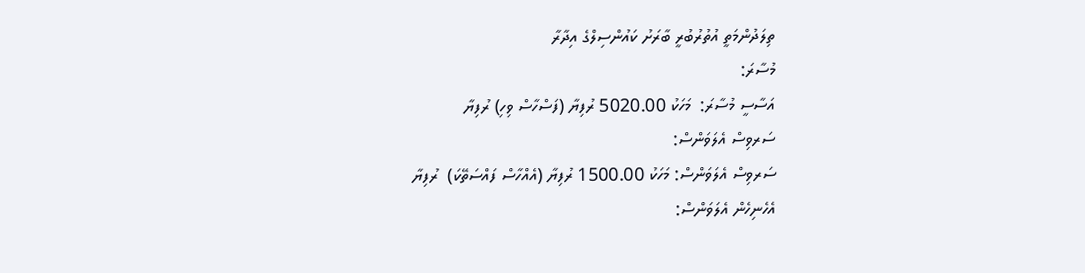ތިލަދުންމަތީ އުތުރުބުރީ ބާރަށު ކައުންސިލްގެ އިދާރާ
މުސާރަ:
އަސާސީ މުސާރަ:  މަހަކު 5020.00 ރުފިޔާ (ފަސްހާސް ވިހި) ރުފިޔާ
ސަރވިސް އެލަވަންސް:
ސަރވިސް އެލަވަންސް: މަހަކު 1500.00 ރުފިޔާ (އެއްހާސް ފައްސަތޭކަ)  ރުފިޔާ
އެހެނިހެން އެލަވަންސް: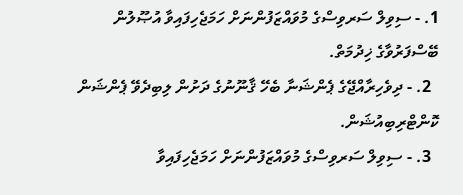1. - ސިވިލް ސަރވިސްގެ މުވައްޒަފުންނަށް ހަމަޖެހިފައިވާ އުޞޫލުން ބޭސްފަރުވާގެ ޚިދުމަތް.
  2. - ދިވެހިރާއްޖޭގެ ޕެންޝަނާ ބެހޭ ޤާނޫނުގެ ދަށުން ލިބިދެވޭ ޕެންޝަން ކޮންޓްރިބިއުޝަން.
  3. - ސިވިލް ސަރވިސްގެ މުވައްޒަފުންނަށް ހަމަޖެހިފައިވާ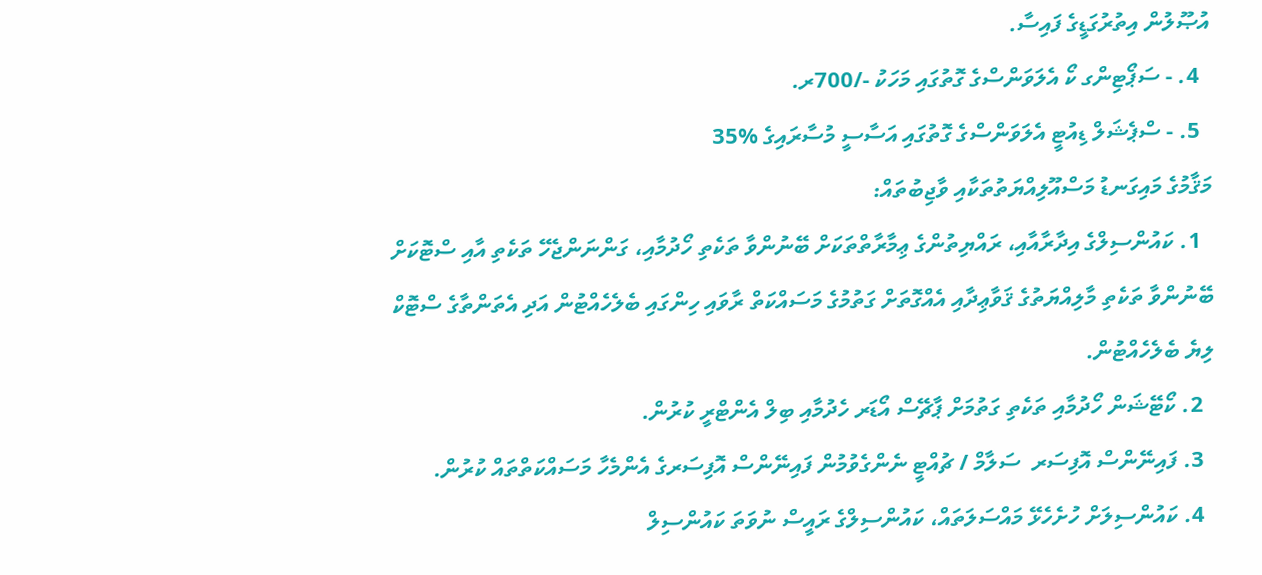އުޞޫލުން އިތުރުގަޑީގެ ފައިސާ.
  4. - ސަޕޯޓިންގ ކޯ އެލަވަންސްގެ ގޮތުގައި މަހަކު -/700ރ.
  5. - ސްޕެޝަލް ޑިއުޓީ އެލަވަންސްގެ ގޮތުގައި އަސާސީ މުސާރައިގެ %35
މަޤާމުގެ މައިގަނޑު މަސްއޫލިއްޔަތުތަކާއި ވާޖިބުތައް:
  1. ކައުންސިލްގެ އިދާރާއާއި، ރައްޔިތުންގެ ޢިމާރާތްތަކަށް ބޭނުންވާ ތަކެތި ހޯދުމާއި، ގަންނަންޖެހޭ ތަކެތި އާއި ސްޓޮކަށް ބޭނުންވާ ތަކެތި މާލިއްޔަތުގެ ޤަވާޢިދާއި އެއްގޮތަށް ގަތުމުގެ މަސައްކަތް ރާވައި ހިންގައި ބެލެހެއްޓުން އަދި އެތަންތާގެ ސްޓޮކް ލިޔެ ބެލެހެއްޓުން.
  2. ކޯޓޭޝަން ހޯދުމާއި ތަކެތި ގަތުމަށް ޕާޗޭސް އޯޑަރ ހެދުމާއި ބިލް އެންޓްރީ ކުރުން.
  3. ފައިނޭންސް އޮފިސަރ  ސަލާމް / ޗުއްޓީ ނެންގެވުމުން ފައިނޭންސް އޮފިސަރގެ އެންމެހާ މަސައްކަތްތައް ކުރުން.
  4. ކައުންސިލަށް ހުށެހެޅޭ މައްސަލަތައް، ކައުންސިލްގެ ރައީސް ނުވަތަ ކައުންސިލް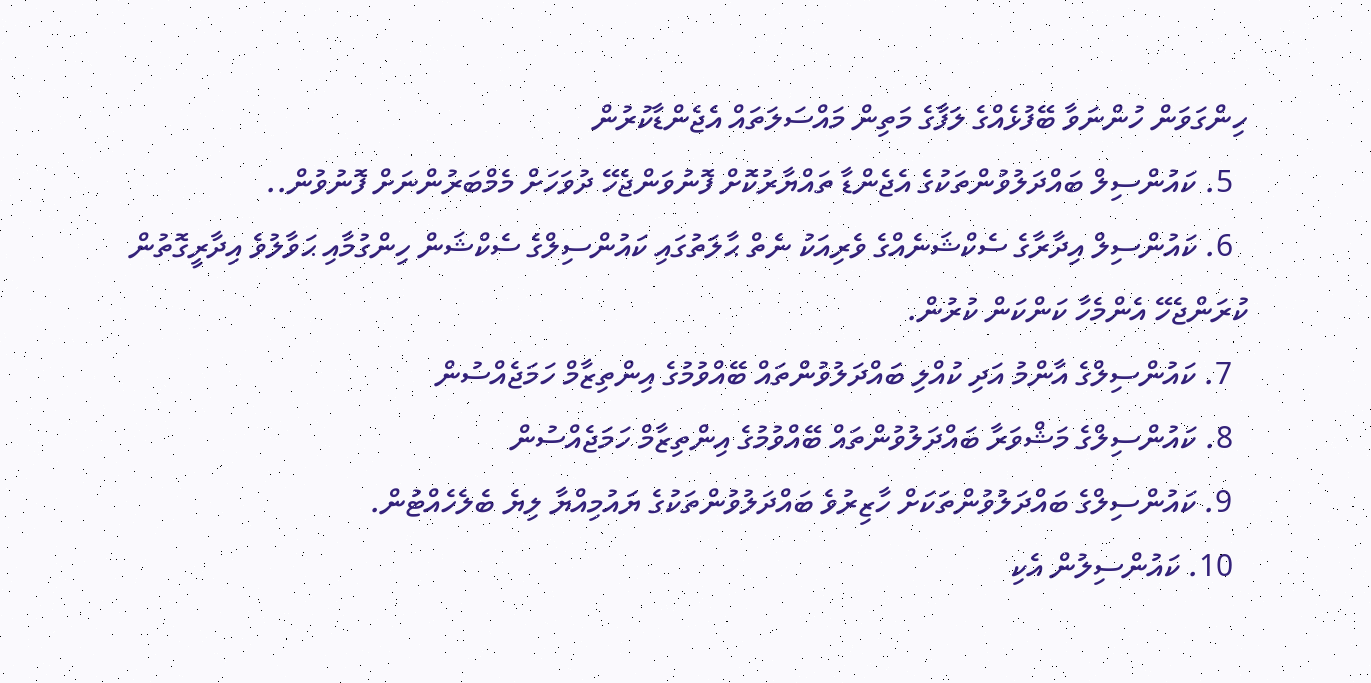ހިންގަވަން ހުންނަވާ ބޭފުޅެއްގެ ލަފާގެ މަތިން މައްސަލަތައް އެޖެންޑާކުރުން
  5. ކައުންސިލް ބައްދަލުވުންތަކުގެ އެޖެންޑާ ތައްޔާރުކޮށް ފޮނުވަންޖެހޭ ދުވަހަށް މެމްބަރުންނަށް ފޮނުވުން..
  6. ކައުންސިލް އިދާރާގެ ސެކްޝަނެއްގެ ވެރިއަކު ނެތް ޙާލަތުގައި ކައުންސިލްގެ ސެކްޝަން ހިންގުމާއި ޙަވާލުވެ އިދާރީގޮތުން ކުރަންޖެހޭ އެންމެހާ ކަންކަން ކުރުން.
  7. ކައުންސިލްގެ އާންމު އަދި ކުއްލި ބައްދަލުވުންތައް ބޭއްވުމުގެ އިންތިޒާމް ހަމަޖެއްސުން
  8. ކައުންސިލްގެ މަޝްވަރާ ބައްދަލުވުންތައް ބޭއްވުމުގެ އިންތިޒާމް ހަމަޖެއްސުން
  9. ކައުންސިލްގެ ބައްދަލުވުންތަކަށް ހާޒިރުވެ ބައްދަލުވުންތަކުގެ ޔައުމިއްޔާ ލިޔެ ބެލެހެއްޓުން.
  10. ކައުންސިލުން އެކި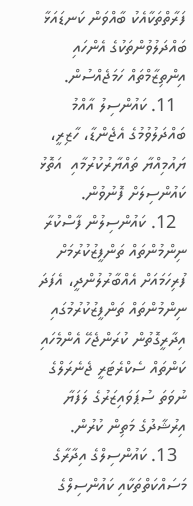ފަރާތްތަކާއެކު ބާއްވަން ކަނޑައަޅާ ބައްދަލުވުންތަކުގެ އެންހައި އިންތިޒާމްތައް ހަމަޖެއްސުން.
  11. ކައުންސިލު އާއްމު ބައްދަލުވުމުގެ އެޖެންޑާ، ހާޒިރީ، ޔައުމިއްޔާ ތައްޔާރުކުރުމާއި  އަތޮޅު ކައުންސިލަށް ފޮނުވުން.
  12. ކައުންސިލުން ފާސްކުރާ ނިންމުންތައް ތަންފީޒުކުރުމަށް ފުރިހަމައަށް އެއްބާރުލުންދީ، އެފަދަ ނިންމުންތައް ތަންފީޒުކުރުމުގައި އިދާރީގޮތުން ކުރަންޖެހޭ އެންމެހައި ކަންތައް ސެކްރެޓަރީ ޖެނެރަލްގެ ނުވަތަ ސުޕަވައިޒަރުގެ ލަފަޔާ އިރުޝާދުގެ މަތިން ކުރުން.
  13. ކައުންސިލްގެ އިދާރާގެ މަސައްކަތްތަކާއި ކައުންސިލްގެ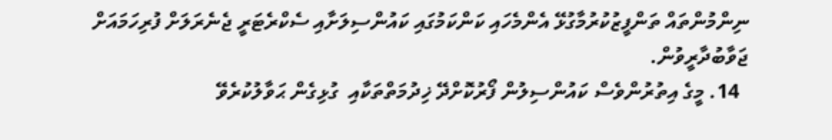ނިންމުންތައް ތަންފީޒުކުރުމާގުޅޭ އެންމެހައި ކަންކަމުގައި ކައުންސިލަށާއި ސެކްރެޓަރީ ޖެނެރަލަށް ފުރިހަމައަށް ޖަވާބުދާރީވުން.
  14. މީގެ އިތުރުންވެސް ކައުންސިލުން ފޯރުކޮށްދޭ ޚިދުމަތްތަކާއި  ގުޅިގެން ޙަވާލުކުރެވޭ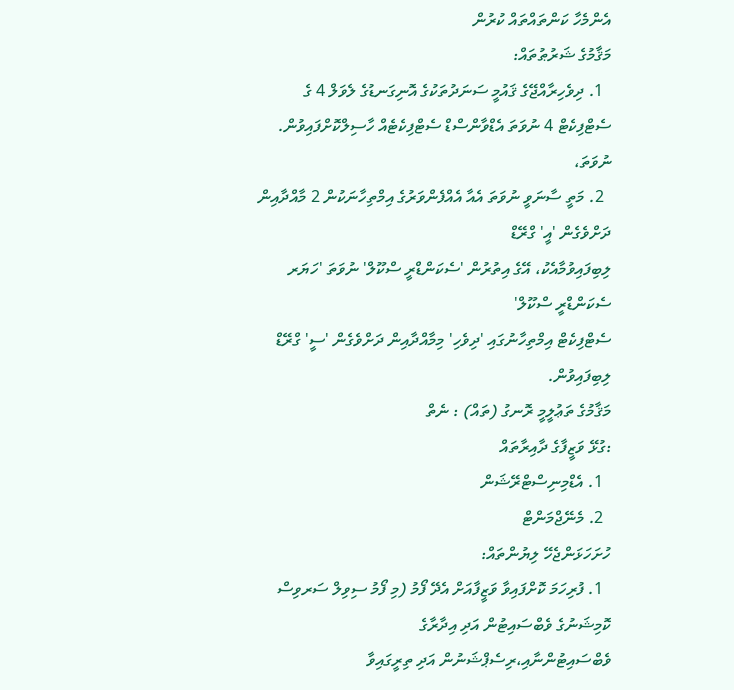އެންމެހާ ކަންތައްތައް ކުރުން
މަޤާމުގެ ޝަރުޠުތައް:
  1. ދިވެހިރާއްޖޭގެ ޤައުމީ ސަނަދުތަކުގެ އޮނިގަނޑުގެ ލެވަލް 4 ގެ ސެޓްފިކެޓް 4 ނުވަތަ އެޑްވާންސްޑް ސެޓްފިކެޓެއް ހާސިލްކޮށްފައިވުން. ނުވަތަ،
  2. މަތީ ސާނަވީ ނުވަތަ އެއާ އެއްފެންވަރުގެ އިމްތިހާނަކުން 2 މާއްދާއިން ދަށްވެގެން 'އީ' ގްރޭޑް
ލިބިފައިވުމާއެކު، އޭގެ އިތުރުން 'ސެކަންޑްރީ ސްކޫލް' ނުވަތަ 'ހަޔަރ ސެކަންޑްރީ ސްކޫލް'
ސެޓްފިކެޓް އިމްތިހާނުގައި 'ދިވެހި' މިމާއްދާއިން ދަށްވެގެން 'ސީ' ގްރޭޑް ލިބިފައިވުން.
މަޤާމުގެ ތަޢުލީމީ ރޮނގު (ތައް) : ނެތް
:ގުޅޭ ވަޒީފާގެ ދާއިރާތައް
  1. އެޑްމިނިސްޓްރޭޝަން
  2. މެނޭޖްމަންޓް
ހުށަހަޅަންޖެހޭ ލިޔުންތައް:
  1. ފުރިހަމަ ކޮށްފައިވާ ވަޒީފާއަށް އެދޭ ފޯމު (މި ފޯމު ސިވިލް ސަރވިސް ކޮމިޝަނުގެ ވެބްސައިޓުން އަދި އިދާރާގެ ވެބްސައިޓުންނާއި،ރިސެޕްޝަނުން އަދި ތިރީގައިވާ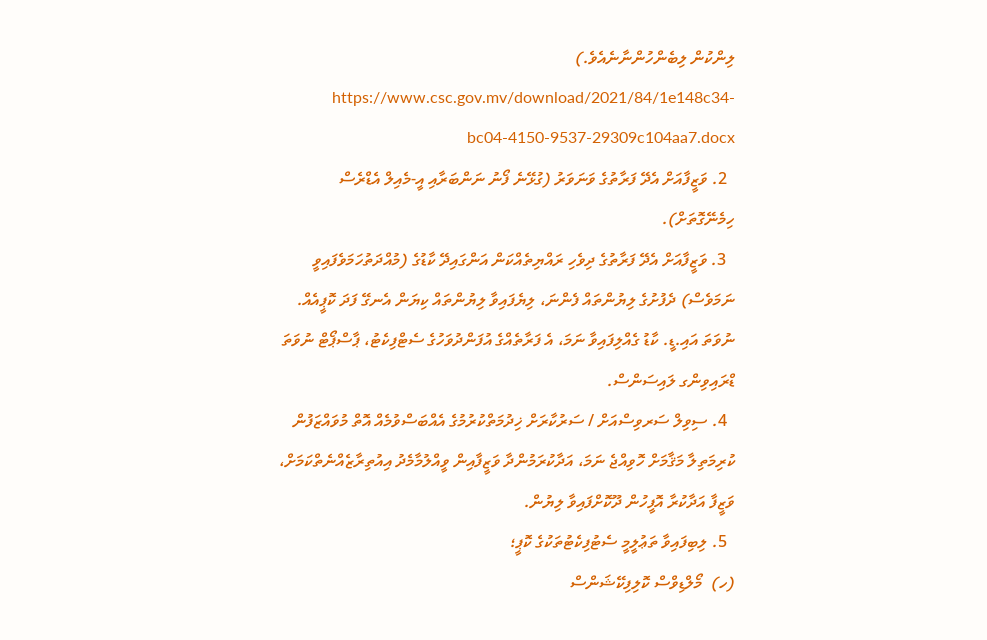ލިންކުން ލިބެންހުންނާނެއެވެ.)  https://www.csc.gov.mv/download/2021/84/1e148c34-bc04-4150-9537-29309c104aa7.docx
  2. ވަޒީފާއަށް އެދޭ ފަރާތުގެ ވަނަވަރު (ގުޅޭނެ ފޯނު ނަންބަރާއި އީ-މެއިލް އެޑްރެސް ހިމެނޭގޮތަށް).
  3. ވަޒީފާއަށް އެދޭ ފަރާތުގެ ދިވެހި ރައްޔިތެއްކަން އަންގައިދޭ ކާޑުގެ (މުއްދަތުހަމަވެފައިވީ ނަމަވެސް) ދެފުށުގެ ލިޔުންތައް ފެންނަ، ލިޔެފައިވާ ލިޔުންތައް ކިޔަން އެނގޭ ފަދަ ކޮޕީއެއް. ނުވަތަ އައި.ޑީ. ކާޑު ގެއްލިފައިވާ ނަމަ، އެ ފަރާތެއްގެ އުފަންދުވަހުގެ ސެޓްފިކެޓު، ޕާސްޕޯޓް ނުވަތަ ޑްރައިވިންގ ލައިސަންސް.
  4. ސިވިލް ސަރވިސްއަށް / ސަރުކާރަށް ޚިދުމަތްކުރުމުގެ އެއްބަސްވުމެއް އޮތް މުވައްޒަފުން ކުރިމަތިލާ މަޤާމަށް ހޮވިއްޖެ ނަމަ، އަދާކުރަމުންދާ ވަޒީފާއިން ވީއްލުމާމެދު އިއުތިރާޒެއްނެތްކަމަށް، ވަޒީފާ އަދާކުރާ އޮފީހުން ދޫކޮށްފައިވާ ލިޔުން.
  5. ލިބިފައިވާ ތަޢުލީމީ ސެޓުފިކެޓުތަކުގެ ކޮޕީ؛
(ހ)  މޯލްޑިވްސް ކޮލިފިކޭޝަންސް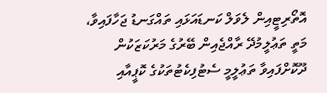އޮތޯރިޓީއިން ލެވަލް ކަނޑައަޅައި ތައްގަނޑު ޖަހާފައިވާ، މަތީ ތަޢުލީމުދޭ ރާއްޖެއިން ބޭރުގެ މަރުކަޒަކުން ދޫކޮށްފައިވާ ތަޢުލީމީ ސެޓުފިކެޓުތަކުގެ ކޮޕީއާއި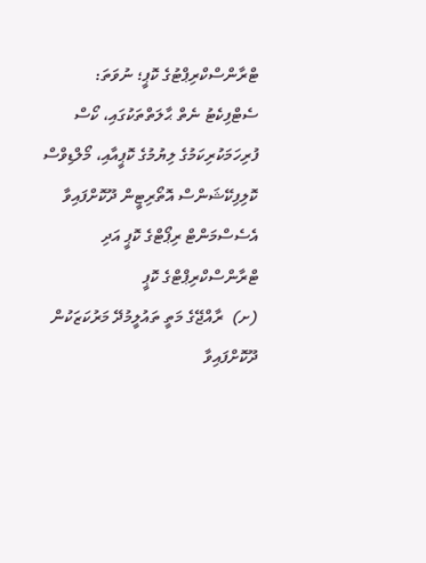ޓްރާންސްކްރިޕްޓުގެ ކޮޕީ؛ ނުވަތަ: ސެޓްފިކެޓު ނެތް ޙާލަތްތަކުގައި، ކޯސް ފުރިހަމަކުރިކަމުގެ ލިޔުމުގެ ކޮޕީއާއި، މޯލްޑިވްސް ކޮލިފިކޭޝަންސް އޮތޯރިޓީން ދޫކޮށްފައިވާ އެސެސްމަންޓް ރިޕޯޓްގެ ކޮޕީ އަދި ޓްރާންސްކްރިޕްޓްގެ ކޮޕީ
(ށ)  ރާއްޖޭގެ މަތީ ތައުލީމުދޭ މަރުކަޒަކުން ދޫކޮށްފައިވާ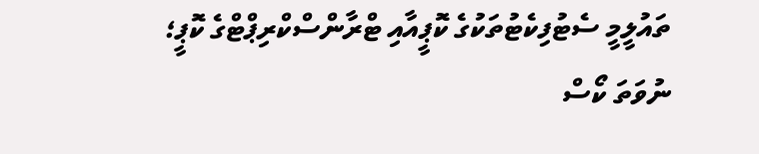ތައުލީމީ ސެޓުފިކެޓުތަކުގެ ކޮޕީއާއި ޓްރާންސްކްރިޕްޓްގެ ކޮޕީ؛ ނުވަތަ ކޯސް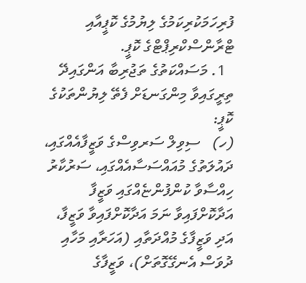ފުރިހަމަކުރިކަމުގެ ލިޔުމުގެ ކޮޕީއާއި ޓްރާންސްކްރިޕްޓްގެ ކޮޕީ.
  1. މަސައްކަތުގެ ތަޖުރިބާ އަންގައިދޭ ތިރީގައިވާ މިންގަނޑަށް ފެތޭ ލިޔުންތަކުގެ ކޮޕީ:
(ހ)   ސިވިލް ސަރވިސްގެ ވަޒީފާއެއްގައި، ދައުލަތުގެ މުއައްސަސާއެއްގައި، ސަރުކާރު ހިއްސާވާ ކުންފުންޏެއްގައި ވަޒީފާ އަދާކޮށްފައިވާ ނަމަ އަދާކޮށްފައިވާ ވަޒީފާ، އަދި ވަޒީފާގެ މުއްދަތާއި (އަހަރާއި މަހާއި ދުވަސް އެނގޭގޮތަށް)، ވަޒީފާގެ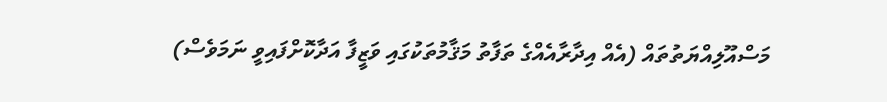މަސްއޫލިއްޔަތުތައް (އެއް އިދާރާއެއްގެ ތަފާތު މަޤާމުތަކުގައި ވަޒީފާ އަދާކޮށްފައިވީ ނަމަވެސް)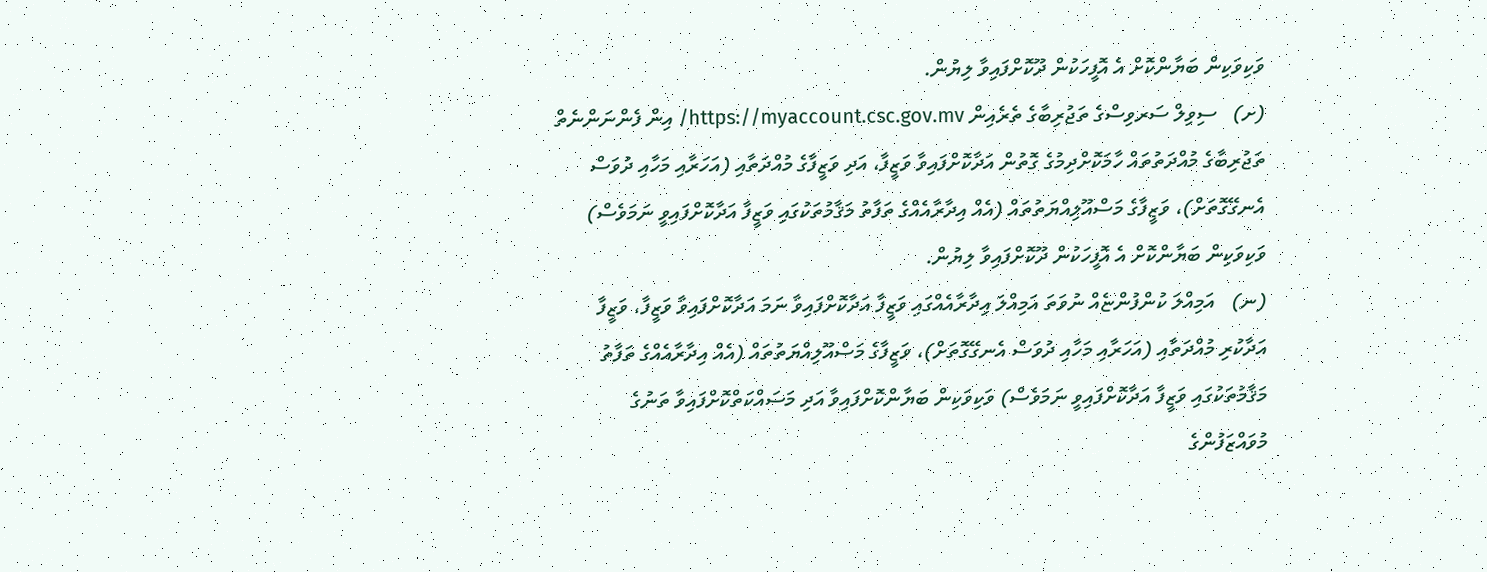ވަކިވަކިން ބަޔާންކޮށް އެ އޮފީހަކުން ދޫކޮށްފައިވާ ލިޔުން.
(ށ)   ސިވިލް ސަރވިސްގެ ތަޖުރިބާގެ ތެރެއިން https://myaccount.csc.gov.mv/ އިން ފެންނަންނެތް ތަޖުރިބާގެ މުއްދަތުތައް ހާމަކޮށްދިމުގެ ގޮތުން އަދާކޮށްފައިވާ ވަޒީފާ، އަދި ވަޒީފާގެ މުއްދަތާއި (އަހަރާއި މަހާއި ދުވަސް އެނގޭގޮތަށް)، ވަޒީފާގެ މަސްއޫލިއްޔަތުތައް (އެއް އިދާރާއެއްގެ ތަފާތު މަޤާމުތަކުގައި ވަޒީފާ އަދާކޮށްފައިވީ ނަމަވެސް) ވަކިވަކިން ބަޔާންކޮށް އެ އޮފީހަކުން ދޫކޮށްފައިވާ ލިޔުން.
(ނ)   އަމިއްލަ ކުންފުންޏެއް ނުވަތަ އަމިއްލަ އިދާރާއެއްގައި ވަޒީފާ އަދާކޮށްފައިވާ ނަމަ އަދާކޮށްފައިވާ ވަޒީފާ، ވަޒީފާ އަދާކުރި މުއްދަތާއި (އަހަރާއި މަހާއި ދުވަސް އެނގޭގޮތަށް)، ވަޒީފާގެ މަސްއޫލިއްޔަތުތައް (އެއް އިދާރާއެއްގެ ތަފާތު މަޤާމުތަކުގައި ވަޒީފާ އަދާކޮށްފައިވީ ނަމަވެސް) ވަކިވަކިން ބަޔާންކޮށްފައިވާ އަދި މަސައްކަތްކޮށްފައިވާ ތަނުގެ މުވައްޒަފުންގެ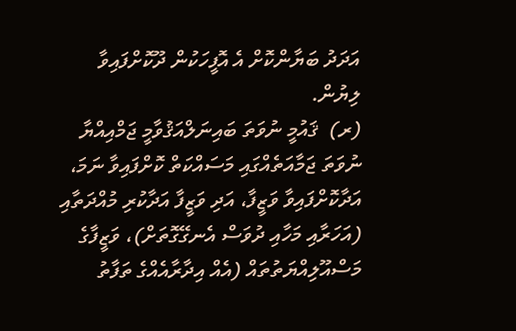އަދަދު ބަޔާންކޮށް އެ އޮފީހަކުން ދޫކޮށްފައިވާ ލިޔުން.
(ރ)  ޤައުމީ ނުވަތަ ބައިނަލްއަޤުވާމީ ޖަމްއިއްޔާ ނުވަތަ ޖަމާއަތެއްގައި މަސައްކަތް ކޮށްފައިވާ ނަމަ، އަދާކޮށްފައިވާ ވަޒީފާ، އަދި ވަޒީފާ އަދާކުރި މުއްދަތާއި (އަހަރާއި މަހާއި ދުވަސް އެނގޭގޮތަށް)، ވަޒީފާގެ މަސްއޫލިއްޔަތުތައް (އެއް އިދާރާއެއްގެ ތަފާތު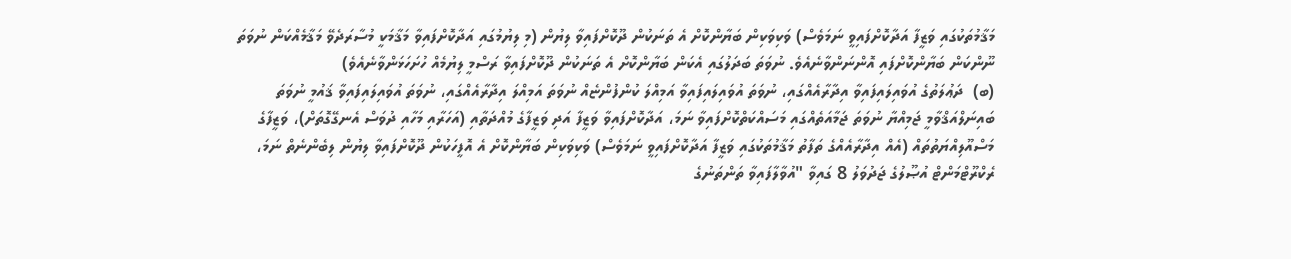މަޤާމުތަކުގައި ވަޒީފާ އަދާކޮށްފައިވީ ނަމަވެސް) ވަކިވަކިން ބަޔާންކޮށް އެ ތަނަކުން ދޫކޮށްފައިވާ ލިޔުން (މި ލިޔުމުގައި އަދާކޮށްފައިވާ މަޤާމަކީ މުސާރަދެވޭ މަޤާމެއްކަން ނުވަތަ ނޫންކަން ބަޔާންކޮށްފައި އޮންނަންވާނެއެވެ. ނުވަތަ ބަދަލުގައި އެކަން ބަޔާންކޮށް އެ ތަނަކުން ދޫކޮށްފައިވާ ރަސްމީ ލިޔުމެއް ހުށަހަޅަންވާނެއެވެ)
(ބ)  ދަޢުލަތުގެ އުވައިލައިފައިވާ އިދާރާއެއްގައި، ނުވަތަ އުވައިލައިފައިވާ އަމިއްލަ ކުންފުންޏެއް ނުވަތަ އަމިއްލަ އިދާރާއެއްގައި، ނުވަތަ އުވައިލައިފައިވާ ޤައުމީ ނުވަތަ ބައިނަލްއަޤްވާމީ ޖަމިއްޔާ ނުވަތަ ޖަމާއަތެއްގައި މަސައްކަތްކޮށްފައިވާ ނަމަ، އަދާކޮށްފައިވާ ވަޒީފާ އަދި ވަޒީފާގެ މުއްދަތާއި (އަހަރާއި މަހާއި ދުވަސް އެނގޭގޮތަށް)، ވަޒީފާގެ މަސްއޫލިއްޔަތުތައް (އެއް އިދާރާއެއްގެ ތަފާތު މަޤާމުތަކުގައި ވަޒީފާ އަދާކޮށްފައިވީ ނަމަވެސް) ވަކިވަކިން ބަޔާންކޮށް އެ އޮފީހަކުން ދޫކޮށްފައިވާ ލިޔުން ލިބެންނެތް ނަމަ، ރެކްރޫޓްމަންޓް އުޞޫލުގެ ޖަދުވަލު 8 ގައިވާ "އުވާލާފައިވާ ތަންތަނުގެ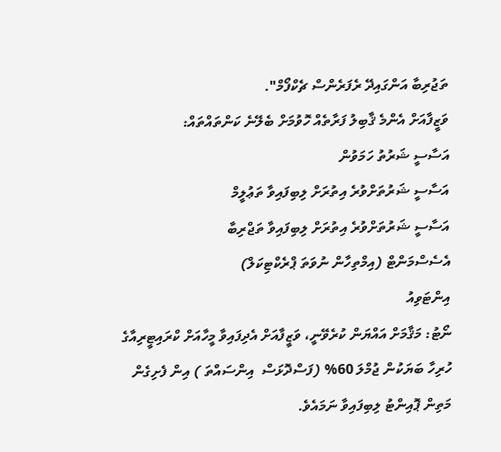ތަޖުރިބާ އަންގައިދޭ ރެފަރެންސް ޗެކްފޯމް".
ވަޒީފާއަށް އެންމެ ޤާބިލު ފަރާތެއް ހޮވުމަށް ބެލޭނެ ކަންތައްތައް:
އަސާސީ ޝަރުތު ހަމަވުން
އަސާސީ ޝަރުތަށްވުރެ އިތުރަށް ލިބިފައިވާ ތަޢުލީމް
އަސާސީ ޝަރުތަށްވުރެ އިތުރަށް ލިބިފައިވާ ތަޖްރިބާ
އެސެސްމަންޓް (އިމްތިހާން ނުވަތަ ޕްރެކްޓިކަލް)
އިންޓަވިއު
ނޯޓު: މަޤާމަށް އައްޔަން ކުރެވޭނީ، ވަޒީފާއަށް އެދިފައިވާ މީހާއަށް ކްރައިޓީރިއާގެ ހުރިހާ ބަޔަކުން ޖުމްލަ 60% (ފަސްދޮޅަސް  އިންސައްތަ ) އިން ފެށިގެން މަތިން ޕޮއިންޓު ލިބިފައިވާ ނަމައެވެ.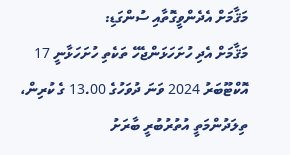މަޤާމަށް އެދެންވީގޮތާއި ސުންގަޑި:
މަޤާމަށް އެދި ހުށަހަޅަންޖެހޭ ތަކެތި ހުށަހަޅާނީ 17 އޮކްޓޫބަރު 2024 ވަނަ ދުވަހުގެ 13.00 ގެ ކުރިން، ތިލަދުންމަތީ އުތުރުބުރީ ބާރަށު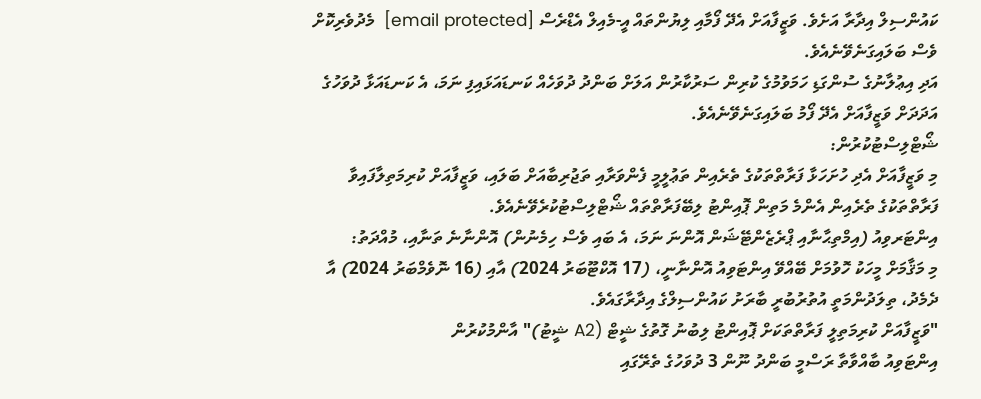ކައުންސިލް އިދާރާ އަށެވެ. ވަޒީފާއަށް އެދޭ ފޯމާއި ލިޔުންތައް އީ-މެއިލް އެޑްރެސް [email protected]  މެދުވެރިކޮށް ވެސް ބަލައިގަނެވޭނެއެވެ.
އަދި އިޢުލާނުގެ ސުންގަޑި ހަމަވުމުގެ ކުރިން ސަރުކާރުން އަލަށް ބަންދު ދުވަހެއް ކަނޑައަޅައިފި ނަމަ، އެ ކަނޑައަޅާ ދުވަހުގެ އަދަދަށް ވަޒީފާއަށް އެދޭ ފޯމު ބަލައިގަނެވޭނެއެވެ.
ޝޯޓްލިސްޓުކުރުން:
މި ވަޒީފާއަށް އެދި ހުށަހަޅާ ފަރާތްތަކުގެ ތެރެއިން ތަޢުލީމީ ފެންވަރާއި ތަޖުރިބާއަށް ބަލައި، ވަޒީފާއަށް ކުރިމަތިލާފައިވާ ފަރާތްތަކުގެ ތެރެއިން އެންމެ މަތިން ޕޮއިންޓު ލިބޭފަރާތްތައް ޝޯޓްލިސްޓުކުރެވޭނެއެވެ.
އިންޓަރވިއު (އިމްތިޙާނާއި ޕްރެޒެންޓޭޝަން އޮންނަ ނަމަ، އެ ބައި ވެސް ހިމެނުން) އޮންނާނެ ތަނާއި، މުއްދަތު:
މި މަޤާމަށް މީހަކު ހޮވުމަށް ބޭއްވޭ އިންޓަވިއު އޮންނާނީ، (17 އޮކްޓޫބަރު 2024) އާއި (16 ނޮވެމްބަރު 2024) އާ ދެމެދު، ތިލަދުންމަތީ އުތުރުބުރީ ބާރަށު ކައުންސިލްގެ އިދާރާގައެވެ.
"ވަޒީފާއަށް ކުރިމަތިލީ ފަރާތްތަކަށް ޕޮއިންޓު ލިބުނު ގޮތުގެ ޝީޓް (A2 ޝީޓު)" އާންމުކުރުން
އިންޓަވިއު ބާއްވާތާ ރަސްމީ ބަންދު ނޫން 3 ދުވަހުގެ ތެރޭގައި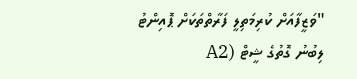"ވަޒީފާއަށް ކުރިމަތިލީ ފަރާތްތަކަށް ޕޮއިންޓު ލިބުނު ގޮތުގެ ޝީޓް (A2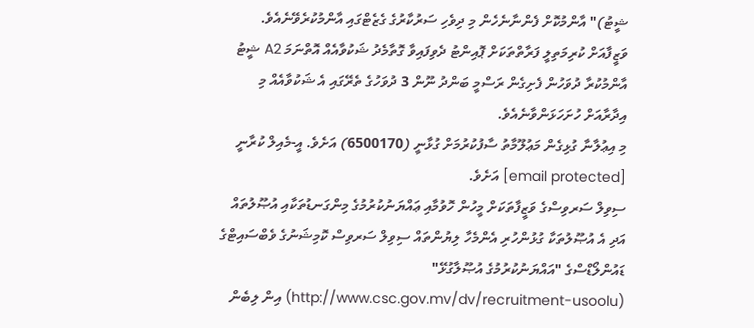ޝީޓު)" އާންމުކޮށް ފެންނާނެހެން މި ދިވެހި ސަރުކާރުގެ ގެޒެޓްގައި އާންމުކުރެވޭނެއެވެ. ވަޒީފާއަށް ކުރިމަތިލީ ފަރާތްތަކަށް ޕޮއިންޓު ދެވިފައިވާ ގޮތާމެދު ޝަކުވާއެއް އޮތްނަމަ A2 ޝީޓު އާންމުކުރާ ދުވަހުން ފެށިގެން ރަސްމީ ބަންދު ނޫން 3 ދުވަހުގެ ތެރޭގައި އެ ޝަކުވާއެއް މި އިދާރާއަށް ހުށަހަޅަންވާނެއެވެ.
މި އިޢުލާނާ ގުޅިގެން މަޢުލޫމާތު ސާފުކުރުމަށް ގުޅާނީ (6500170) އަށެވެ. އީ-މެއިލް ކުރާނީ [email protected] އަށެވެ.
ސިވިލް ސަރވިސްގެ ވަޒީފާތަކަށް މީހުން ހޮވުމާއި ޢައްޔަނުކުރުމުގެ މިންގަނޑުތަކާއި އުޞޫލުތައް އަދި އެ އުޞޫލުތަކާ ގުޅުންހުރި އެންމެހާ ލިޔުންތައް ސިވިލް ސަރވިސް ކޮމިޝަނުގެ ވެބްސައިޓްގެ ޑައުންލޯޑްސްގެ "އައްޔަނުކުރުމުގެ އުޞޫލާގުޅޭ" (http://www.csc.gov.mv/dv/recruitment-usoolu) އިން ލިބެން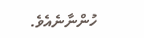ހުންނާނެއެވެ.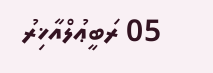05 ރަބީޢުލްއާޚިރު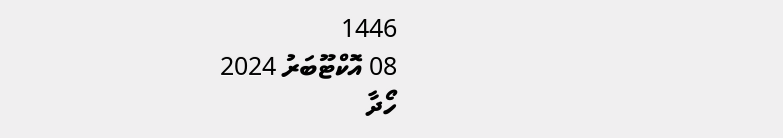1446
08 އޮކްޓޫބަރު 2024
ހޯދާ